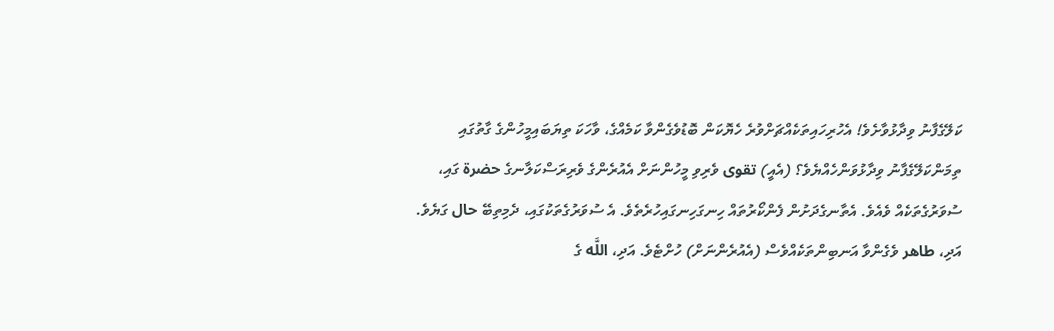ކަލޭގެފާނު ވިދާޅުވާށެވެ! އެހުރިހައިތަކެއްޗަށްވުރެ ހެޔޮކަން ބޮޑުވެގެންވާ ކަމެއްގެ، ވާހަކަ ތިޔަބައިމީހުންގެ ގާތުގައި ތިމަންކަލޭގެފާނު ވިދާޅުވަންހެއްޔެވެ؟ (އެއީ) تقوى ވެރިވި މީހުންނަށް އެއުރެންގެ ވެރިރަސްކަލާނގެ حضرة ގައި، ސުވަރުގެތަކެއް ވެއެވެ. އެތާނގެދަށުން ފެންކޯރުތައް ހިނގަހިނގައިހުރެތެވެ. އެ ސުވަރުގެތަކުގައި، ދެމިތިބޭ حال ގަޔެވެ. އަދި، طاهر ވެގެންވާ އަނބިންތަކެއްވެސް (އެއުރެންނަށް) ހުށްޓެވެ. އަދި، اللَّه ގެ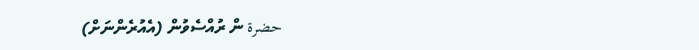حضرة ން ރުއްސެވުން (އެއުރެންނަށް)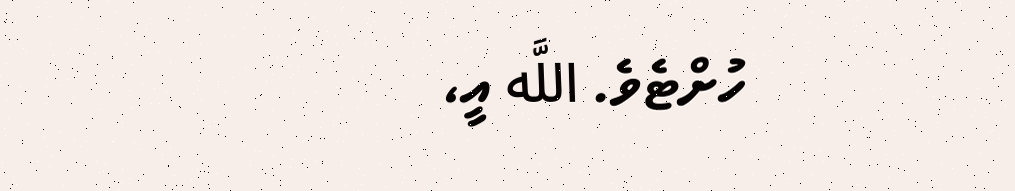ހުށްޓެވެ. اللَّه އީ،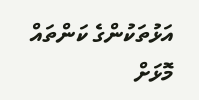އަޅުތަކުންގެ ކަންތައް މޮޅަށް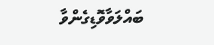ބައްލަވާވޮޑިގެންވާ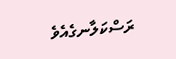ރަސްކަލާނގެއެވެ